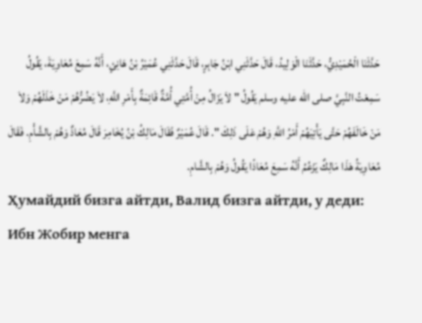حَدَّثَنَا الْحُمَيْدِيُّ، حَدَّثَنَا الْوَلِيدُ، قَالَ حَدَّثَنِي ابْنُ جَابِرٍ، قَالَ حَدَّثَنِي عُمَيْرُ بْنُ هَانِئٍ، أَنَّهُ سَمِعَ مُعَاوِيَةَ، يَقُولُ سَمِعْتُ النَّبِيَّ صلى الله عليه وسلم يَقُولُ " لاَ يَزَالُ مِنْ أُمَّتِي أُمَّةٌ قَائِمَةٌ بِأَمْرِ اللَّهِ، لاَ يَضُرُّهُمْ مَنْ خَذَلَهُمْ وَلاَ مَنْ خَالَفَهُمْ حَتَّى يَأْتِيَهُمْ أَمْرُ اللَّهِ وَهُمْ عَلَى ذَلِكَ ". قَالَ عُمَيْرٌ فَقَالَ مَالِكُ بْنُ يُخَامِرَ قَالَ مُعَاذٌ وَهُمْ بِالشَّأْمِ. فَقَالَ مُعَاوِيَةُ هَذَا مَالِكٌ يَزْعُمُ أَنَّهُ سَمِعَ مُعَاذًا يَقُولُ وَهُمْ بِالشَّامِ.
Ҳумайдий бизга айтди, Валид бизга айтди, у деди: Ибн Жобир менга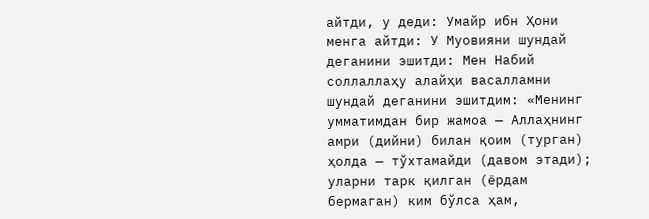айтди, у деди: Умайр ибн Ҳони менга айтди: У Муовияни шундай деганини эшитди: Мен Набий соллаллаҳу алайҳи васалламни шундай деганини эшитдим: «Менинг умматимдан бир жамоа — Аллаҳнинг амри (дийни) билан қоим (турган) ҳолда — тўхтамайди (давом этади); уларни тарк қилган (ёрдам бермаган) ким бўлса ҳам,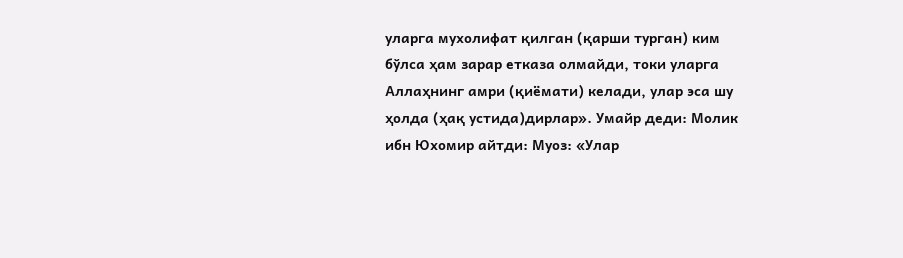уларга мухолифат қилган (қарши турган) ким бўлса ҳам зарар етказа олмайди, токи уларга Аллаҳнинг амри (қиёмати) келади, улар эса шу ҳолда (ҳақ устида)дирлар». Умайр деди: Молик ибн Юхомир айтди: Муоз: «Улар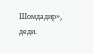Шомдадир», деди.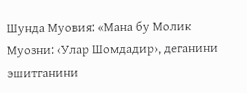Шунда Муовия: «Мана бу Молик Муозни: ‹Улар Шомдадир›, деганини эшитганини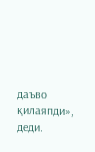даъво қилаяпди», деди.